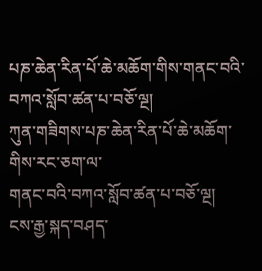པཎ་ཆེན་རིན་པོ་ཆེ་མཆོག་གིས་གནང་བའི་བཀའ་སློབ་ཚན་པ་བཅོ་ལྔ།
ཀུན་གཟིགས་པཎ་ཆེན་རིན་པོ་ཆེ་མཆོག་གིས་རང་ཅག་ལ་
གནང་བའི་བཀའ་སློབ་ཚན་པ་བཅོ་ལྔ།
ངས་རྒྱ་སྐད་བཤད་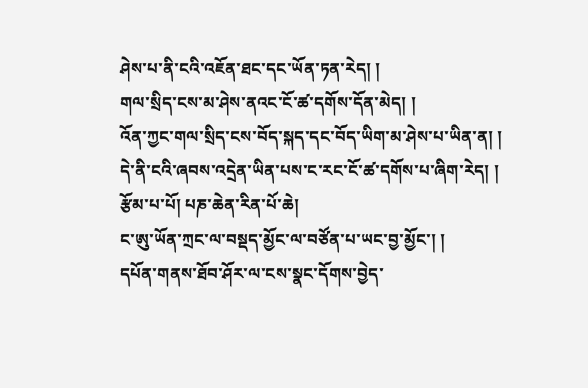ཤེས་པ་ནི་ངའི་འཇོན་ཐང་དང་ཡོན་ཏན་རེད། །
གལ་སྲིད་ངས་མ་ཤེས་ནའང་ངོ་ཚ་དགོས་དོན་མེད། །
འོན་ཀྱང་གལ་སྲིད་ངས་བོད་སྐད་དང་བོད་ཡིག་མ་ཤེས་པ་ཡིན་ན། །
དེ་ནི་ངའི་ཞབས་འདྲེན་ཡིན་པས་ང་རང་ངོ་ཚ་དགོས་པ་ཞིག་རེད། །
རྩོམ་པ་པོ། པཎ་ཆེན་རིན་པོ་ཆེ།
ང་ཨུ་ཡོན་ཀྲང་ལ་བསྡད་མྱོང་ལ་བཙོན་པ་ཡང་བྱ་མྱོང་། །
དཔོན་གནས་ཐོབ་ཤོར་ལ་ངས་སྣང་དོགས་བྱེད་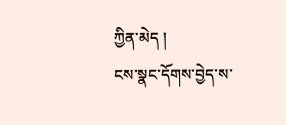ཀྱིན་མེད །
ངས་སྣང་དོགས་བྱེད་ས་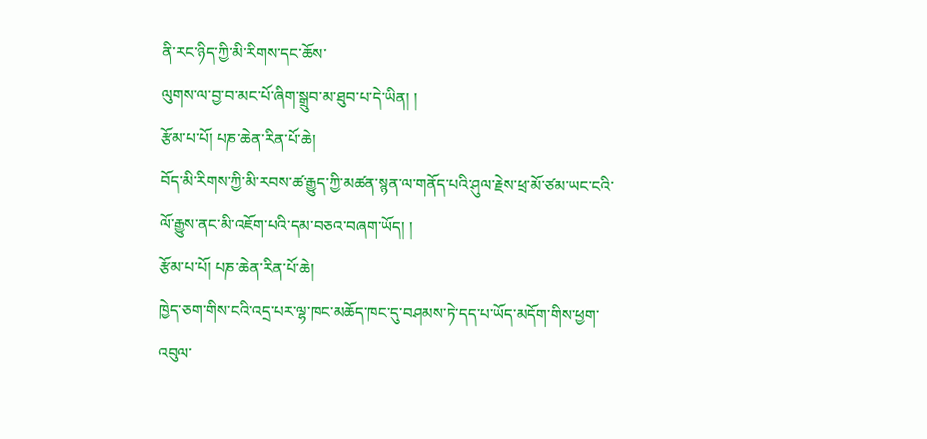ནི་རང་ཉིད་ཀྱི་མི་རིགས་དང་ཆོས་
ལུགས་ལ་བྱ་བ་མང་པོ་ཞིག་སྒྲུབ་མ་ཐུབ་པ་དེ་ཡིན། །
རྩོམ་པ་པོ། པཎ་ཆེན་རིན་པོ་ཆེ།
བོད་མི་རིགས་ཀྱི་མི་རབས་ཚ་རྒྱུད་ཀྱི་མཚན་སྙན་ལ་གནོད་པའི་ཤུལ་རྗེས་ཕྲ་མོ་ཙམ་ཡང་ངའི་ལོ་རྒྱུས་ནང་མི་འཇོག་པའི་དམ་བཅའ་བཞག་ཡོད། །
རྩོམ་པ་པོ། པཎ་ཆེན་རིན་པོ་ཆེ།
ཁྱེད་ཅག་གིས་ངའི་འདྲ་པར་ལྷ་ཁང་མཆོད་ཁང་དུ་བཤམས་ཏེ་དད་པ་ཡོད་མདོག་གིས་ཕྱག་འབུལ་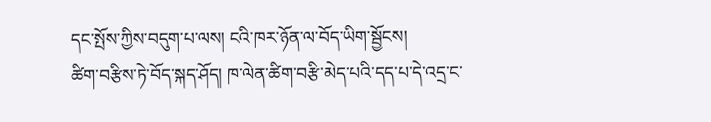དང་སྤོས་ཀྱིས་བདུག་པ་ལས། ངའི་ཁར་ཉོན་ལ་བོད་ཡིག་སྦྱོངས།
ཚིག་བརྩིས་ཏེ་བོད་སྐད་ཤོད། ཁ་ལེན་ཚིག་བརྩི་མེད་པའི་དད་པ་དེ་འདྲ་ང་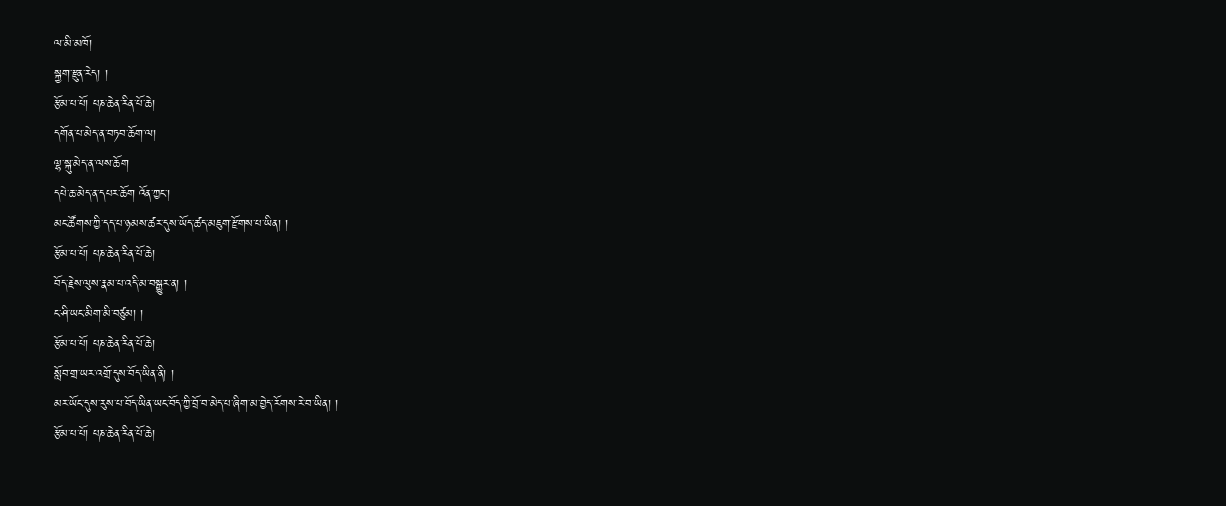ལ་མི་མཁོ།
སྐྱག་རྫུན་རེད། །
རྩོམ་པ་པོ། པཎ་ཆེན་རིན་པོ་ཆེ།
དགོན་པ་མེད་ན་བཏབ་ཆོག་ལ།
ལྷ་སྐུ་མེད་ན་ལས་ཆོག
དཔེ་ཆ་མེད་ན་དཔར་ཆོག འོན་ཀྱང་།
མང་ཚོགས་ཀྱི་དད་པ་ཉམས་ཚར་དུས་ཡོད་ཚད་མཇུག་རྫོགས་པ་ཡིན། །
རྩོམ་པ་པོ། པཎ་ཆེན་རིན་པོ་ཆེ།
བོད་རྗེས་ལུས་རྣམ་པ་འདི་མ་བསྒྱུར་ན། །
ང་ཤི་ཡང་མིག་མི་བཙུམ། །
རྩོམ་པ་པོ། པཎ་ཆེན་རིན་པོ་ཆེ།
སློབ་གྲ་ཡར་འགྲོ་དུས་བོད་ཡིན་ནི། །
མར་ཡོང་དུས་རུས་པ་བོད་ཡིན་ཡང་བོད་ཀྱི་བྲོ་བ་མེད་པ་ཞིག་མ་བྱེད་རོགས་རེ་བ་ཡིན། །
རྩོམ་པ་པོ། པཎ་ཆེན་རིན་པོ་ཆེ།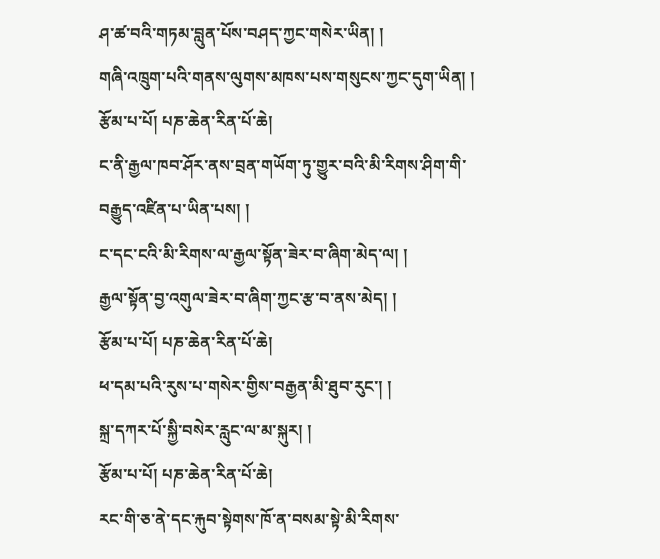ཤ་ཚ་བའི་གཏམ་བླུན་པོས་བཤད་ཀྱང་གསེར་ཡིན། །
གཞི་འཁྲུག་པའི་གནས་ལུགས་མཁས་པས་གསུངས་ཀྱང་དུག་ཡིན། །
རྩོམ་པ་པོ། པཎ་ཆེན་རིན་པོ་ཆེ།
ང་ནི་རྒྱལ་ཁབ་ཤོར་ནས་བྲན་གཡོག་ཏུ་གྱུར་བའི་མི་རིགས་ཤིག་གི་
བརྒྱུད་འཛིན་པ་ཡིན་པས། །
ང་དང་ངའི་མི་རིགས་ལ་རྒྱལ་སྟོན་ཟེར་བ་ཞིག་མེད་ལ། །
རྒྱལ་སྟོན་བྱ་འགུལ་ཟེར་བ་ཞིག་ཀྱང་རྩ་བ་ནས་མེད། །
རྩོམ་པ་པོ། པཎ་ཆེན་རིན་པོ་ཆེ།
ཕ་དམ་པའི་རུས་པ་གསེར་གྱིས་བརྒྱན་མི་ཐུབ་རུང་། །
སྐྲ་དཀར་པོ་སྐྱི་བསེར་རླུང་ལ་མ་སྐུར། །
རྩོམ་པ་པོ། པཎ་ཆེན་རིན་པོ་ཆེ།
རང་གི་ཅ་ནེ་དང་རྐུབ་སྟེགས་ཁོ་ན་བསམ་སྟེ་མི་རིགས་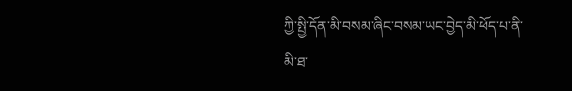ཀྱི་སྤྱི་དོན་མི་བསམ་ཞིང་བསམ་ཡང་བྱེད་མི་ཕོད་པ་ནི་མི་ཐ་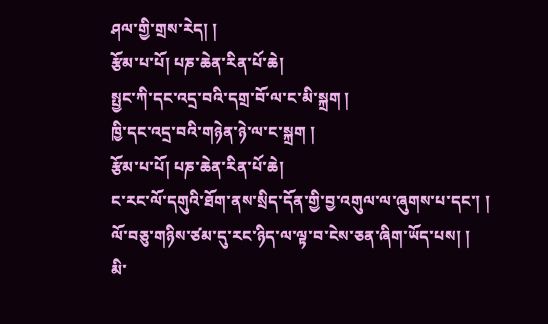ཤལ་གྱི་གྲས་རེད། །
རྩོམ་པ་པོ། པཎ་ཆེན་རིན་པོ་ཆེ།
སྤྱང་ཀི་དང་འདྲ་བའི་དགྲ་བོ་ལ་ང་མི་སྐྲག །
ཁྱི་དང་འདྲ་བའི་གཉེན་ཉེ་ལ་ང་སྐྲག །
རྩོམ་པ་པོ། པཎ་ཆེན་རིན་པོ་ཆེ།
ང་རང་ལོ་དགུའི་ཐོག་ནས་སྲིད་དོན་གྱི་བྱ་འགུལ་ལ་ཞུགས་པ་དང་། །
ལོ་བཅུ་གཉིས་ཙམ་དུ་རང་ཉིད་ལ་ལྟ་བ་ངེས་ཅན་ཞིག་ཡོད་པས། །
མི་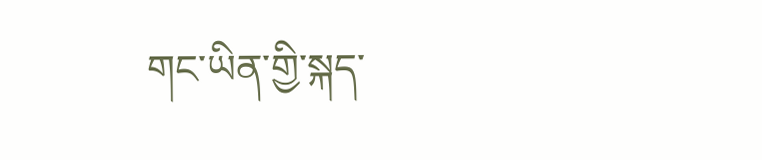གང་ཡིན་གྱི་སྐད་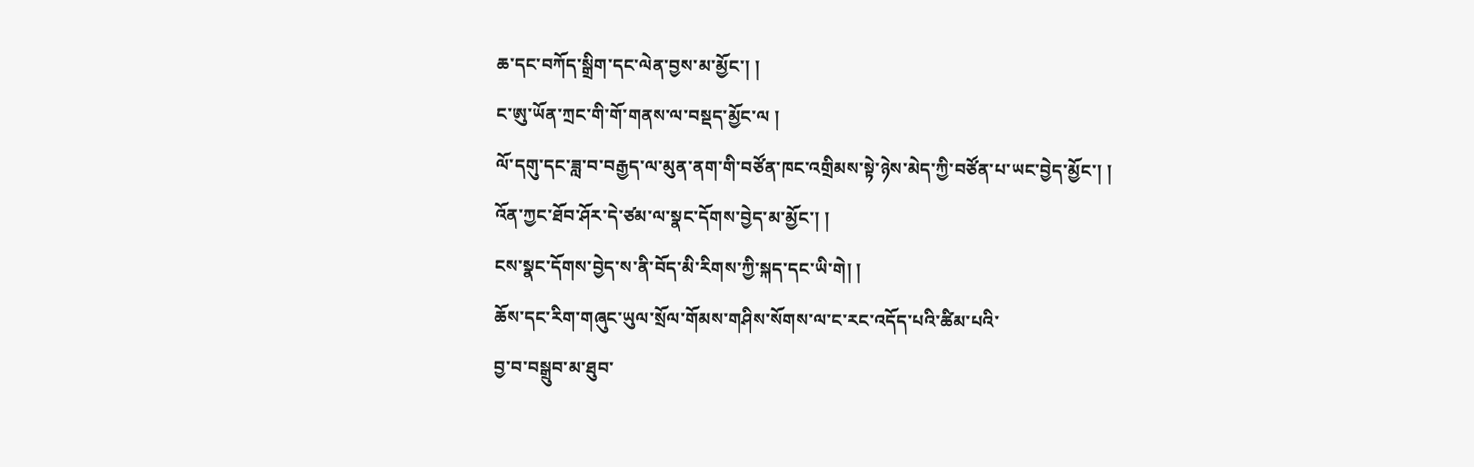ཆ་དང་བཀོད་སྒྲིག་དང་ལེན་བྱས་མ་མྱོང་། །
ང་ཨུ་ཡོན་ཀྲང་གི་གོ་གནས་ལ་བསྡད་མྱོང་ལ །
ལོ་དགུ་དང་ཟླ་བ་བརྒྱད་ལ་མུན་ནག་གི་བཙོན་ཁང་འགྲིམས་སྟེ་ཉེས་མེད་ཀྱི་བཙོན་པ་ཡང་བྱེད་མྱོང་། །
འོན་ཀྱང་ཐོབ་ཤོར་དེ་ཙམ་ལ་སྣང་དོགས་བྱེད་མ་མྱོང་། །
ངས་སྣང་དོགས་བྱེད་ས་ནི་བོད་མི་རིགས་ཀྱི་སྐད་དང་ཡི་གེ། །
ཆོས་དང་རིག་གཞུང་ཡུལ་སྲོལ་གོམས་གཤིས་སོགས་ལ་ང་རང་འདོད་པའི་ཚིམ་པའི་
བྱ་བ་བསྒྲུབ་མ་ཐུབ་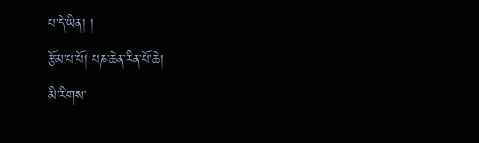པ་དེ་ཡིན། །
རྩོམ་པ་པོ། པཎ་ཆེན་རིན་པོ་ཆེ།
མི་རིགས་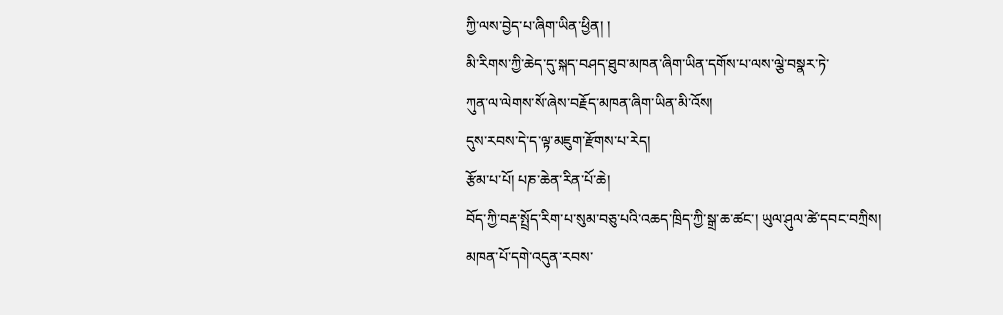ཀྱི་ལས་བྱེད་པ་ཞིག་ཡིན་ཕྱིན། །
མི་རིགས་ཀྱི་ཆེད་དུ་སྐད་བཤད་ཐུབ་མཁན་ཞིག་ཡིན་དགོས་པ་ལས་ལྕེ་བསྣར་ཏེ་
ཀུན་ལ་ལེགས་སོ་ཞེས་བརྗོད་མཁན་ཞིག་ཡིན་མི་འོས།
དུས་རབས་དེ་ད་ལྟ་མཇུག་རྫོགས་པ་རེད།
རྩོམ་པ་པོ། པཎ་ཆེན་རིན་པོ་ཆེ།
བོད་ཀྱི་བརྡ་སྤྲོད་རིག་པ་སུམ་བཅུ་པའི་འཆད་ཁྲིད་ཀྱི་སྒྲ་ཆ་ཚང་། ཡུལ་ཤུལ་ཚེ་དབང་བཀྲིས།
མཁན་པོ་དགེ་འདུན་རབས་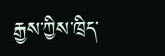རྒྱས་ཀྱིས་ཁྲིད་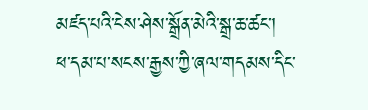མཛད་པའི་ངེས་ཤེས་སྒྲོན་མེའི་སྒྲ་ཆ་ཚང་།
ཕ་དམ་པ་སངས་རྒྱས་ཀྱི་ཞལ་གདམས་དིང་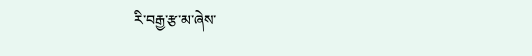རི་བརྒྱ་རྩ་མ་ཞེས་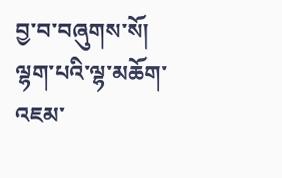བྱ་བ་བཞུགས་སོ།
ལྷག་པའི་ལྷ་མཆོག་འཇམ་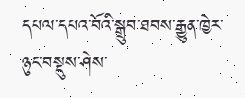དཔལ་དཔའ་བོའི་སྒྲུབ་ཐབས་རྒྱུན་ཁྱེར་ཉུང་བསྡུས་ཤེས་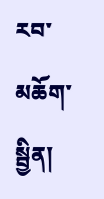རབ་མཆོག་སྦྱིན།